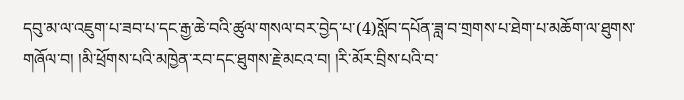དབུ་མ་ལ་འཇུག་པ་ཟབ་པ་དང་རྒྱ་ཆེ་བའི་ཚུལ་གསལ་བར་བྱེད་པ་(4)སློབ་དཔོན་ཟླ་བ་གྲགས་པ་ཐེག་པ་མཆོག་ལ་ཐུགས་གཞོལ་བ། །མི་ཕྲོགས་པའི་མཁྱེན་རབ་དང་ཐུགས་རྗེ་མངའ་བ། །རི་མོར་བྲིས་པའི་བ་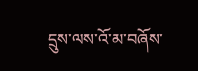དྲུས་ལས་འོ་མ་བཞོས་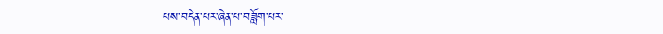པས་བདེན་པར་ཞེན་པ་བཟློག་པར་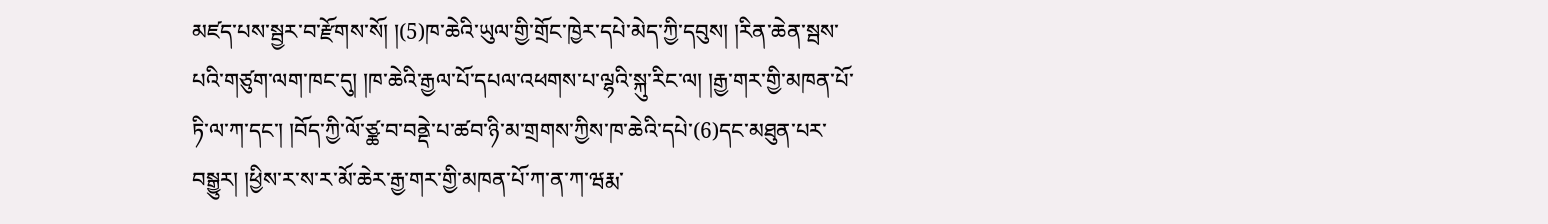མཛད་པས་སྦྱར་བ་རྫོགས་སོ། །(5)ཁ་ཆེའི་ཡུལ་གྱི་གྲོང་ཁྱེར་དཔེ་མེད་ཀྱི་དབུས། །རིན་ཆེན་སྦས་པའི་གཙུག་ལག་ཁང་དུ། །ཁ་ཆེའི་རྒྱལ་པོ་དཔལ་འཕགས་པ་ལྷའི་སྐུ་རིང་ལ། །རྒྱ་གར་གྱི་མཁན་པོ་ཏི་ལ་ཀ་དང་། །བོད་ཀྱི་ལོ་ཙྪ་བ་བནྡེ་པ་ཚབ་ཉི་མ་གྲགས་ཀྱིས་ཁ་ཆེའི་དཔེ་(6)དང་མཐུན་པར་བསྒྱུར། །ཕྱིས་ར་ས་ར་མོ་ཆེར་རྒྱ་གར་གྱི་མཁན་པོ་ཀ་ན་ཀ་ཝརྨ་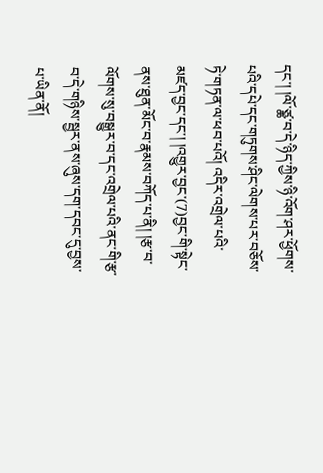དང་། །ལོ་ཙྪ་བ་དེ་ཉིད་ཀྱིས་ཉི་འོག་ཤར་ཕྱོགས་པའི་དཔེ་དང་གཏུགས་ཤིང་ལེགས་པར་བཅོས་ཏེ་གཏན་ལ་ཕབ་པའོ། འདིར་འགྲེལ་པའི་མཛད་བྱང་དང་། །འགྱུར་བྱང་(7)བྱང་གི་སྟེང་ནས་ཐུན་མོང་བ་རྣམས་བཀོད་པ་ནི། །རྩ་བ་ལོགས་སུ་བསྒྱུར་བ་དང་འགྲེལ་པའི་ནང་གི་རྩ་བ་དེ་གཉིས་སྦྱར་ནས་ཞུས་དག་དབང་དུ་བྱས་པ་ཡིན་ནོ།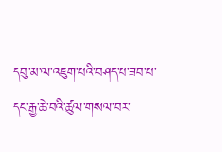དབུ་མ་ལ་འཇུག་པའི་བཤད་པ་ཟབ་པ་དང་རྒྱ་ཆེ་བའི་ཚུལ་གསལ་བར་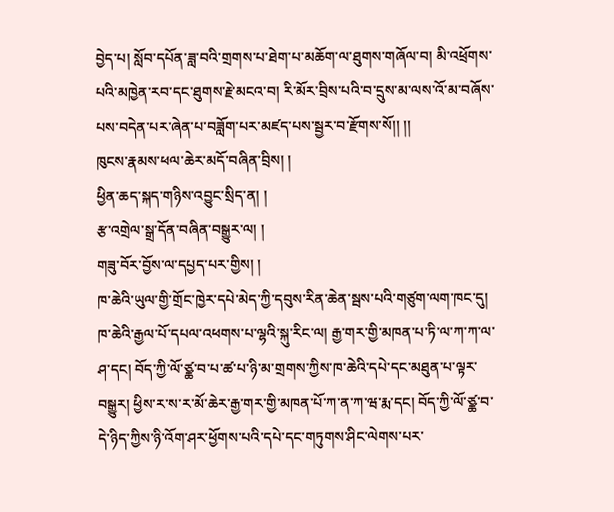བྱེད་པ། སློབ་དཔོན་ཟླ་བའི་གྲགས་པ་ཐེག་པ་མཆོག་ལ་ཐུགས་གཞོལ་བ། མི་འཕྲོགས་པའི་མཁྱེན་རབ་དང་ཐུགས་རྗེ་མངའ་བ། རི་མོར་བྲིས་པའི་བ་དྲུས་མ་ལས་འོ་མ་བཞོས་པས་བདེན་པར་ཞེན་པ་བཟློག་པར་མཛད་པས་སྦྱར་བ་རྫོགས་སོ།། །།
ཁུངས་རྣམས་ཕལ་ཆེར་མདོ་བཞིན་བྲིས། །
ཕྱིན་ཆད་སྐད་གཉིས་འབྱུང་སྲིད་ན། །
རྩ་འགྲེལ་སྒྲ་དོན་བཞིན་བསྒྱུར་ལ། །
གཟུ་བོར་བྱོས་ལ་དཔྱད་པར་གྱིས། །
ཁ་ཆེའི་ཡུལ་གྱི་གྲོང་ཁྱེར་དཔེ་མེད་ཀྱི་དབུས་རིན་ཆེན་སྦས་པའི་གཙུག་ལག་ཁང་དུ། ཁ་ཆེའི་རྒྱལ་པོ་དཔལ་འཕགས་པ་ལྷའི་སྐུ་རིང་ལ། རྒྱ་གར་གྱི་མཁན་པ་ཏི་ལ་ཀ་ཀ་ལ་ཤ་དང། བོད་ཀྱི་ལོ་ཙྪ་བ་པ་ཚ་པ་ཉི་མ་གྲགས་ཀྱིས་ཁ་ཆེའི་དཔེ་དང་མཐུན་པ་ལྟར་བསྒྱུར། ཕྱིས་ར་ས་ར་མོ་ཆེར་རྒྱ་གར་གྱི་མཁན་པོ་ཀ་ན་ཀ་ཝ་རྨ་དང། བོད་ཀྱི་ལོ་ཙྪ་བ་དེ་ཉིད་ཀྱིས་ཉི་འོག་ཤར་ཕྱོགས་པའི་དཔེ་དང་གཏུགས་ཤིང་ལེགས་པར་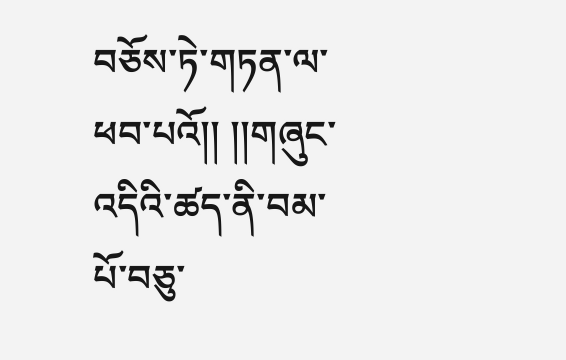བཅོས་ཏེ་གཏན་ལ་ཕབ་པའོ།། །།གཞུང་འདིའི་ཚད་ནི་བམ་པོ་བཅུ་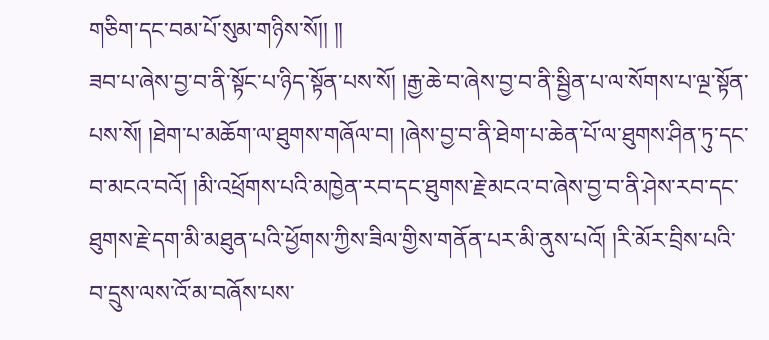གཅིག་དང་བམ་པོ་སུམ་གཉིས་སོ།། །།
ཟབ་པ་ཞེས་བྱ་བ་ནི་སྟོང་པ་ཉིད་སྟོན་པས་སོ། །རྒྱ་ཆེ་བ་ཞེས་བྱ་བ་ནི་སྦྱིན་པ་ལ་སོགས་པ་ལྔ་སྟོན་པས་སོ། །ཐེག་པ་མཆོག་ལ་ཐུགས་གཞོལ་བ། །ཞེས་བྱ་བ་ནི་ཐེག་པ་ཆེན་པོ་ལ་ཐུགས་ཤིན་ཏུ་དང་བ་མངའ་བའོ། །མི་འཕྲོགས་པའི་མཁྱེན་རབ་དང་ཐུགས་རྗེ་མངའ་བ་ཞེས་བྱ་བ་ནི་ཤེས་རབ་དང་ཐུགས་རྗེ་དག་མི་མཐུན་པའི་ཕྱོགས་ཀྱིས་ཟིལ་གྱིས་གནོན་པར་མི་ནུས་པའོ། །རི་མོར་བྲིས་པའི་བ་དྲུས་ལས་འོ་མ་བཞོས་པས་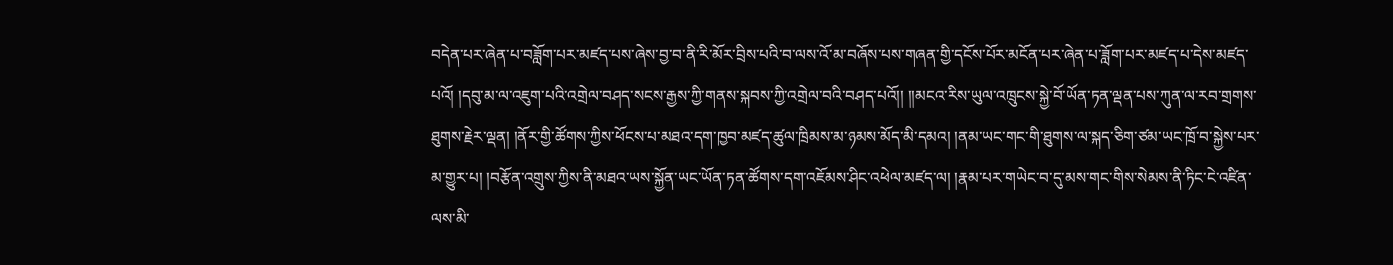བདེན་པར་ཞེན་པ་བཟློག་པར་མཛད་པས་ཞེས་བྱ་བ་ནི་རི་མོར་བྲིས་པའི་བ་ལས་འོ་མ་བཞོས་པས་གཞན་གྱི་དངོས་པོར་མངོན་པར་ཞེན་པ་ཟློག་པར་མཛད་པ་དེས་མཛད་པའོ། །དབུ་མ་ལ་འཇུག་པའི་འགྲེལ་བཤད་སངས་རྒྱས་ཀྱི་གནས་སྐབས་ཀྱི་འགྲེལ་བའི་བཤད་པའོ།། །།མངའ་རིས་ཡུལ་འཁྲུངས་སྐྱེ་བོ་ཡོན་ཏན་ལྡན་པས་ཀུན་ལ་རབ་གྲགས་ཐུགས་རྗེར་ལྡན། །ནོར་གྱི་ཚོགས་ཀྱིས་ཕོངས་པ་མཐའ་དག་ཁྱབ་མཛད་ཚུལ་ཁྲིམས་མ་ཉམས་མོད་མི་དམའ། །ནམ་ཡང་གང་གི་ཐུགས་ལ་སྐད་ཅིག་ཙམ་ཡང་ཁྲོ་བ་སྐྱེས་པར་མ་གྱུར་པ། །བརྩོན་འགྲུས་ཀྱིས་ནི་མཐའ་ཡས་སྐྱོན་ཡང་ཡོན་ཏན་ཚོགས་དག་འཇོམས་ཤིང་འཕེལ་མཛད་ལ། །རྣམ་པར་གཡེང་བ་དུ་མས་གང་གིས་སེམས་ནི་ཏིང་ངེ་འཛིན་ལས་མི་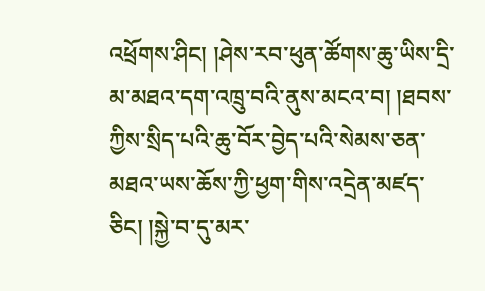འཕྲོགས་ཤིང། །ཤེས་རབ་ཕུན་ཚོགས་ཆུ་ཡིས་དྲི་མ་མཐའ་དག་འཁྲུ་བའི་ནུས་མངའ་བ། །ཐབས་ཀྱིས་སྲིད་པའི་ཆུ་བོར་བྱེད་པའི་སེམས་ཅན་མཐའ་ཡས་ཆོས་ཀྱི་ཕྱག་གིས་འདྲེན་མཛད་ཅིང། །སྐྱེ་བ་དུ་མར་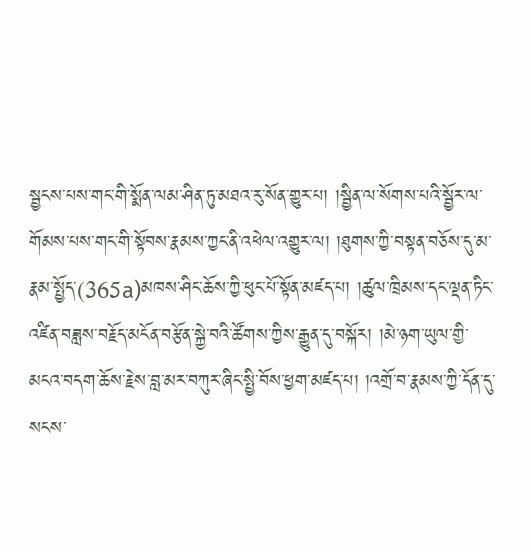སྦྱངས་པས་གང་གི་སྨོན་ལམ་ཤིན་ཏུ་མཐའ་རུ་སོན་གྱུར་པ། །སྦྱིན་ལ་སོགས་པའི་སྦྱོར་ལ་གོམས་པས་གང་གི་སྟོབས་རྣམས་ཀྱང་ནི་འཕེལ་འགྱུར་ལ། །ཐུགས་ཀྱི་བསྟན་བཅོས་དུ་མ་རྣམ་སྤྱོད་(365a)མཁས་ཤིང་ཆོས་ཀྱི་ཕུང་པོ་སྟོན་མཛད་པ། །ཚུལ་ཁྲིམས་དང་ལྡན་ཏིང་འཛིན་བཟླས་བརྗོད་མངོན་བརྩོན་སྐྱེ་བའི་ཚོགས་ཀྱིས་རྒྱུན་དུ་བསྐོར། །མེ་ཉག་ཡུལ་གྱི་མངའ་བདག་ཆོས་རྗེས་བླ་མར་བཀུར་ཞིང་སྤྱི་བོས་ཕྱག་མཛད་པ། །འགྲོ་བ་རྣམས་ཀྱི་དོན་དུ་སངས་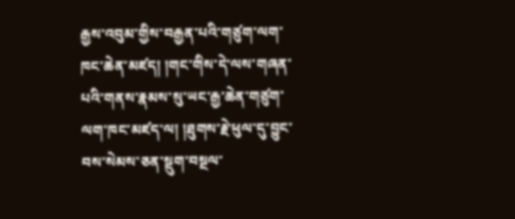རྒྱས་འབུམ་གྱིས་བརྒྱན་པའི་གཙུག་ལག་ཁང་ཆེན་མཛད། །གང་གིས་དེ་ལས་གཞན་པའི་གནས་རྣམས་སུ་ཡང་རྒྱ་ཆེན་གཙུག་ལག་ཁང་མཛད་ལ། །ཐུགས་རྗེ་ཕུལ་དུ་བྱུང་བས་སེམས་ཅན་སྡུག་བསྔལ་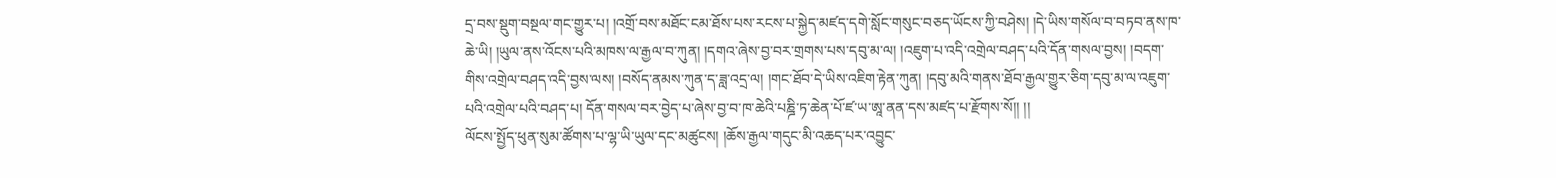དྲ་བས་སྡུག་བསྔལ་གང་གྱུར་པ། །འགྲོ་བས་མཐོང་ངམ་ཐོས་པས་རངས་པ་སྐྱེད་མཛད་དགེ་སློང་གསུང་བཅད་ཡོངས་ཀྱི་བཤེས། །དེ་ཡིས་གསོལ་བ་བཏབ་ནས་ཁ་ཆེ་ཡི། །ཡུལ་ནས་འོངས་པའི་མཁས་ལ་རྒྱལ་བ་ཀུན། །དགའ་ཞེས་བྱ་བར་གྲགས་པས་དབུ་མ་ལ། །འཇུག་པ་འདི་འགྲེལ་བཤད་པའི་དོན་གསལ་བྱས། །བདག་གིས་འགྲེལ་བཤད་འདི་བྱས་ལས། །བསོད་ནམས་ཀུན་ད་ཟླ་འདྲ་ལ། །གང་ཐོབ་དེ་ཡིས་འཇིག་རྟེན་ཀུན། །དབུ་མའི་གནས་ཐོབ་རྒྱལ་གྱུར་ཅིག་དབུ་མ་ལ་འཇུག་པའི་འགྲེལ་པའི་བཤད་པ། དོན་གསལ་བར་བྱེད་པ་ཞེས་བྱ་བ་ཁ་ཆེའི་པཎྜི་ཏ་ཆེན་པོ་ཛ་ཡ་ཨཱ་ནན་དས་མཛད་པ་རྫོགས་སོ།། །།
ལོངས་སྤྱོད་ཕུན་སུམ་ཚོགས་པ་ལྷ་ཡི་ཡུལ་དང་མཚུངས། །ཆོས་རྒྱལ་གདུང་མི་འཆད་པར་འབྱུང་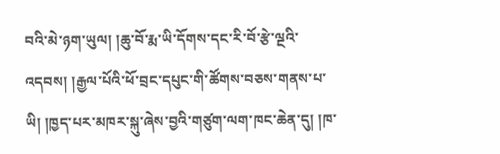བའི་མེ་ཉག་ཡུལ། །ཆུ་བོ་རྨ་ཡི་དོགས་དང་རི་བོ་རྩེ་ལྔའི་འདབས། །རྒྱལ་པོའི་ཕོ་བྲང་དཔུང་གི་ཚོགས་བཅས་གནས་པ་ཡི། །ཁྱད་པར་མཁར་སྐུ་ཞེས་བྱའི་གཙུག་ལག་ཁང་ཆེན་དུ། །ཁ་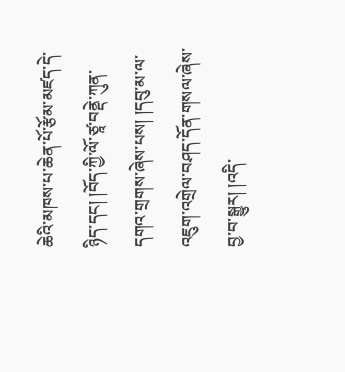ཆེའི་མཁས་པ་ཆེན་པོ་རྩོམ་མཛད་དེ་ཉིད་དང། །བོད་ཀྱི་ལོ་ཙཱ་བནྡེ་ཀུན་དགའ་གྲགས་ཞེས་པས། །དབུ་མ་ལ་འཇུག་འགྲེལ་བཤད་དོན་གསལ་ཞེས་བྱ་བ་སྒྱུར། །འདི་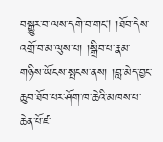བསྒྱུར་བ་ལས་དགེ་བ་གང། །ཐོབ་དེས་འགྲོ་བ་མ་ལུས་པ། །སྒྲིབ་པ་རྣམ་གཉིས་ཡོངས་སྤངས་ནས། །བླ་མེད་བྱང་ཆུབ་ཐོབ་པར་ཤོག་ཁ་ཆེའི་མཁས་པ་ཆེན་པོ་ཛ་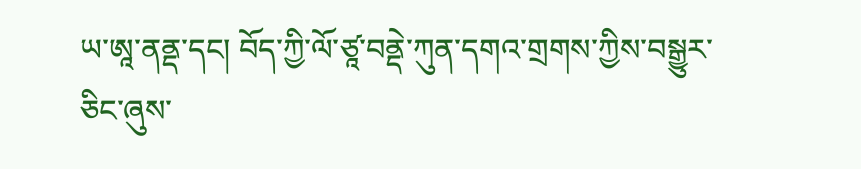ཡ་ཨཱ་ནནྡ་དང། བོད་ཀྱི་ལོ་ཙཱ་བནྡེ་ཀུན་དགའ་གྲགས་ཀྱིས་བསྒྱུར་ཅིང་ཞུས་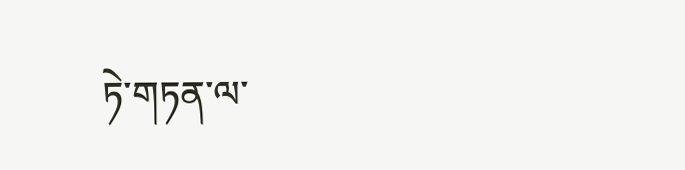ཏེ་གཏན་ལ་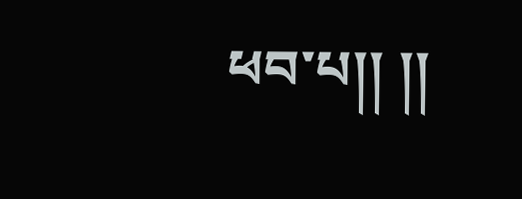ཕབ་པ།། །།